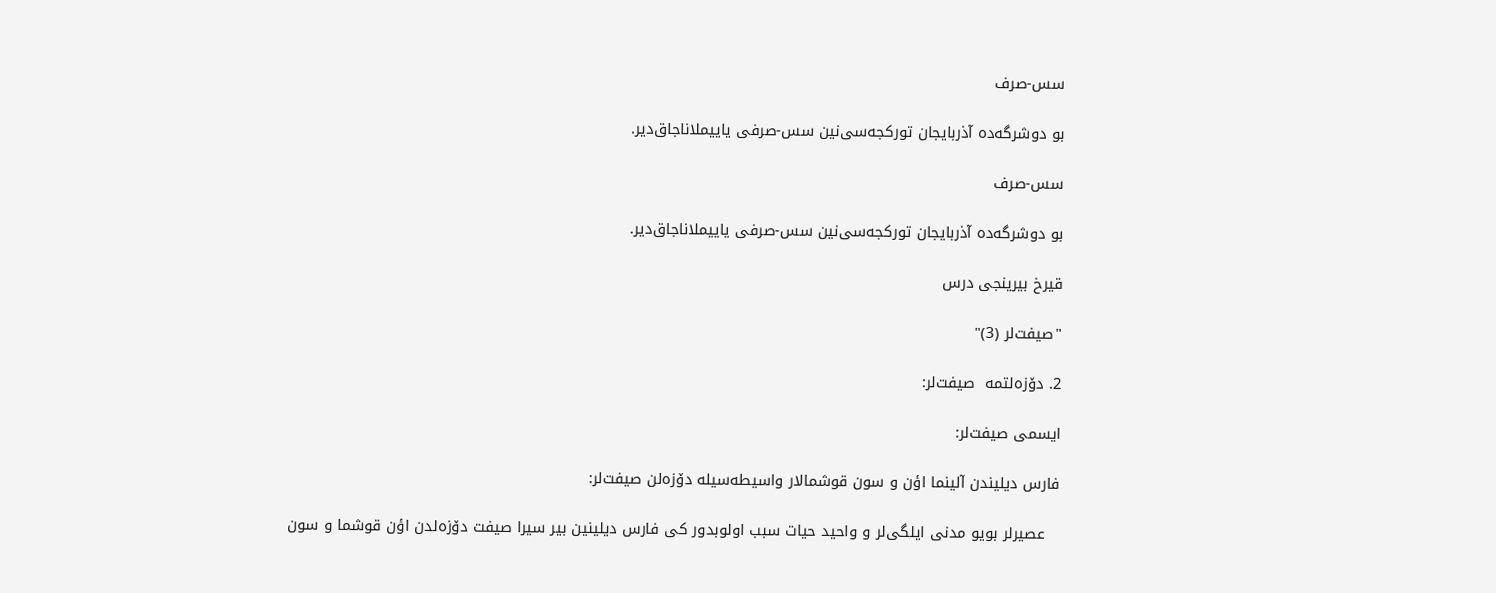سس-صرف

بو دوشرگه‌ده آذربایجان تورکجه‌سی‌نین سس-صرفی یاییملاناجاق‌دیر.

سس-صرف

بو دوشرگه‌ده آذربایجان تورکجه‌سی‌نین سس-صرفی یاییملاناجاق‌دیر.

قیرخ بیرینجی درس

"صیفت‌لر (3)"

2. دۆزه‌لتمه  صیفت‌لر:

ایسمى صیفت‌لر:

فارس دیلیندن آلینما اؤن و سون قوشمالار واسیطه‌سیله دۆزه‌لن صیفت‌لر:

   عصیرلر بویو مدنى ایلگی‌لر و واحید حیات سبب اولوبدور کى فارس دیلینین بیر سیرا صیفت دۆزه‌لدن اؤن قوشما و سون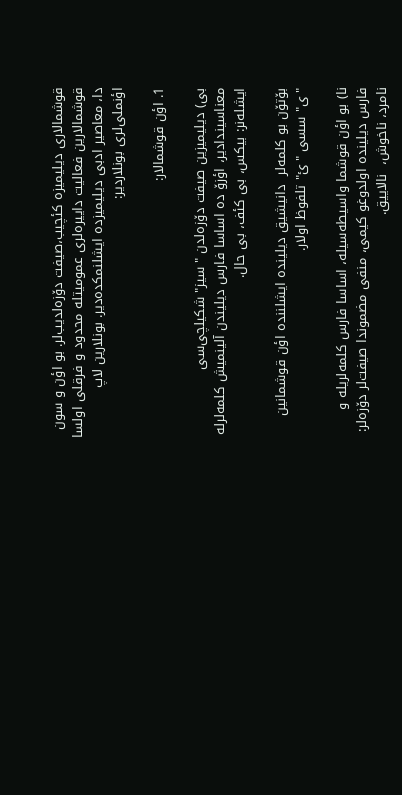قوشمالارى دیلیمیزه کئچیب،صیفت دۆزه‌لدیب‌لر. بو اؤن و سون قوشمالارین فعالیت داییره‌لرى عمومیتله محدود و فرقلى اولسا دا، معاصیر ادبى دیلیمیزده ایشلنمکده‌دیر. بونلارین لاپ اؤنملی‌لرى بونلاردیر:

1. اؤن قوشمالار:

بى) دیلیمیزین صیفت دۆزه‌لدن "سیز" شکیلچی‌سی معناسیندادیر، اؤزۆ ده اساسا فارس دیلیندن آلینمیش کلمه‌لرله ایشله‌نر: بیکس، بى کئف، بى حال.

بۆتۆن بو کلمه‌لر  دانیشیق دیلینده ایشلننده اؤن قوشمانین "ى" سسى "ئ" تلفوظ اولار.

نا) بو اؤن قوشما واسیطه‌سیله، اساسا فارس کلمه‌لریله و فارس دیلینده اولدوغو کیمى، منفى مضموندا صیفت‌لر دۆزه‌لر: نامرد، ناخوش،  نالاییق.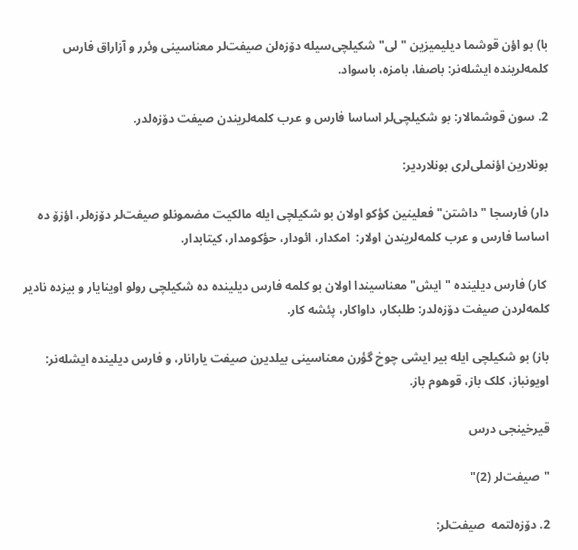با) بو اؤن قوشما دیلیمیزین "لى" شکیلچی‌سیله دۆزه‌لن صیفت‌لر معناسینى وئرر و آزاراق فارس کلمه‌لرینده ایشله‌نر: باصفا، بامزه، باسواد.

2. سون قوشمالار: بو شکیلچی‌لر اساسا فارس و عرب کلمه‌لریندن صیفت دۆزه‌لدر.

بونلارین اؤنملی‌لرى بونلاردیر:

دار) فارسجا "داشتن" فعلینین کؤکو اولان بو شکیلچى ایله مالکیت مضمونلو صیفت‌لر دۆزه‌لر، اؤزۆ ده اساسا فارس و عرب کلمه‌لریندن اولار:  امکدار، ائودار، حؤکومدار، کیتابدار.

 کار) فارس دیلینده "ایش" معناسیندا اولان بو کلمه فارس دیلینده ده شکیلچی رولو اوینایار و بیزده نادیر کلمه‌لردن صیفت دۆزه‌لدر: طلبکار، داواکار، پئشه کار.

باز) بو شکیلچى ایله بیر ایشى چوخ گؤرن معناسینى بیلدیرن صیفت یارانار، و فارس دیلینده ایشله‌نر: اویونباز، کلک باز، قوهوم باز.

قیرخینجى درس

"صیفت‌لر (2)"

2. دۆزه‌لتمه  صیفت‌لر: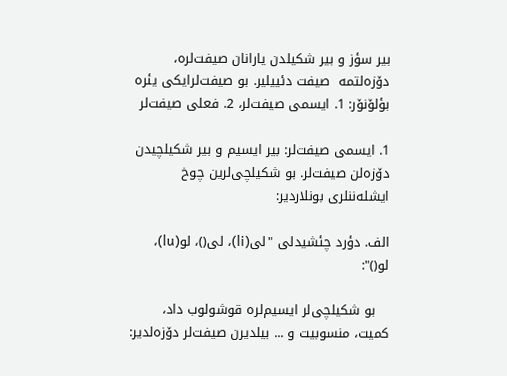بیر سؤز و بیر شکیلدن یارانان صیفت‌لره، دۆزه‌لتمه  صیفت دئییلیر. بو صیفت‌لرایکى یئره بؤلۆنۆر: 1. ایسمى صیفت‌لر، 2. فعلى صیفت‌لر

1. ایسمى صیفت‌لر: بیر ایسیم و بیر شکیلچیدن دۆزه‌لن صیفت‌لر. بو شکیلچی‌لرین چوخ ایشله‌ننلری بونلاردیر:

الف. دؤرد چئشیدلى "لى(li)، لى()، لو(lu)، لو()":

   بو شکیلچی‌لر ایسیم‌لره قوشولوب داد، کمیت، منسوبیت و ... بیلدیرن صیفت‌لر دۆزه‌لدیر: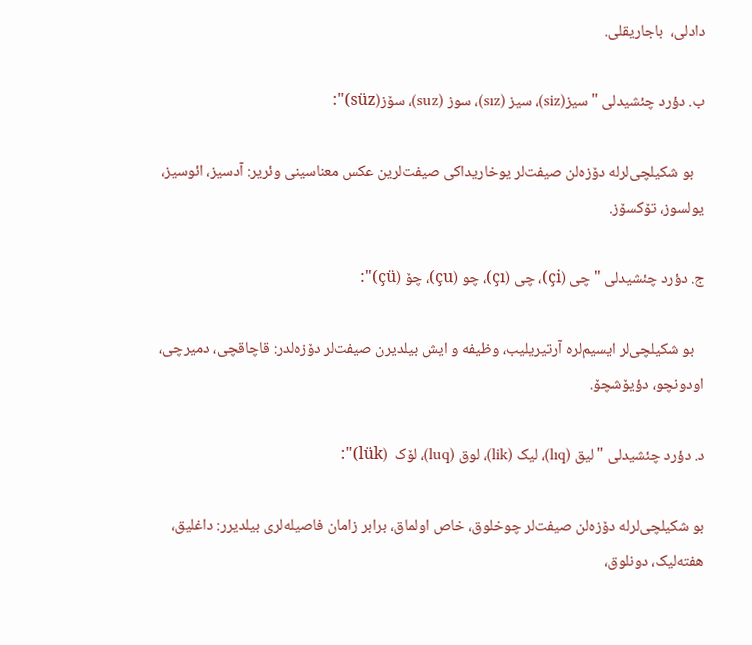دادلى،  باجاریقلى.

ب. دؤرد چئشیدلى "سیز(siz)، سیز (sız)، سوز (suz)، سۆز(süz)":

   بو شکیلچی‌لرله دۆزه‌لن صیفت‌لر یوخاریداکى صیفت‌لرین عکس معناسینى وئریر: آدسیز، ائوسیز، یولسوز، تۆکسۆز.

ج. دؤرد چئشیدلى "چی (çi)، چی (çı)، چو (çu)، چۆ (çü)":

   بو شکیلچی‌لر ایسیم‌لره آرتیریلیب، وظیفه و ایش بیلدیرن صیفت‌لر دۆزه‌لدر: قاچاقچى، دمیرچى، اودونچو، دؤیۆشچۆ.

د. دؤرد چئشیدلى "لیق (lıq)، لیک (lik)، لوق (luq)، لۆک  (lük)":

بو شکیلچی‌لرله دۆزه‌لن صیفت‌لر چوخلوق، خاص اولماق، برابر زامان فاصیله‌لرى بیلدیرر: داغلیق، هفته‌لیک، دونلوق،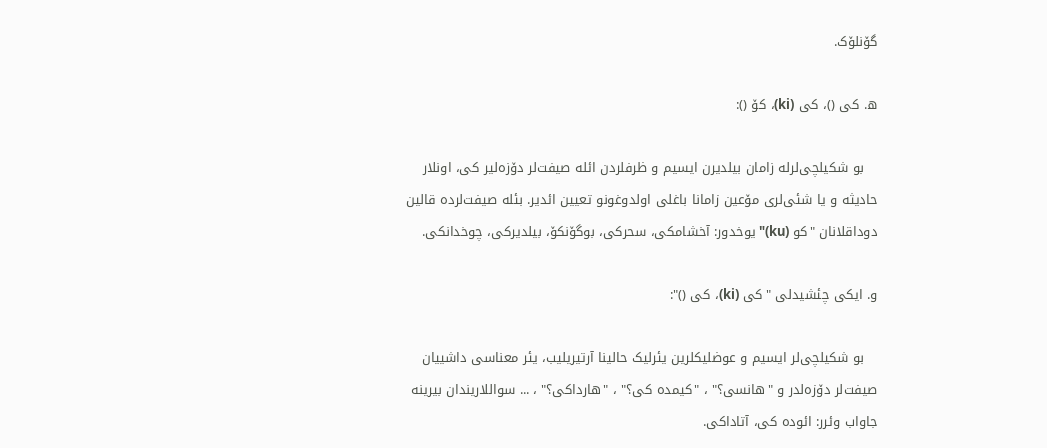گۆنلۆک.

ه. کى ()، کى (ki)، کۆ ():

   بو شکیلچی‌لرله زامان بیلدیرن ایسیم و ظرفلردن ائله صیفت‌لر دۆزه‌لیر کى، اونلار حادیثه و یا شئی‌لرى مۆعین زامانا باغلى اولدوغونو تعیین ائدیر. بئله صیفت‌لرده قالین دوداقلانان "کو (ku)" یوخدور: آخشامکى، سحرکى، بوگۆنکۆ، بیلدیرکى، چوخدانکى.

و. ایکى چئشیدلى "کى (ki)، کى ()":

   بو شکیلچی‌لر ایسیم و عوضلیکلرین یئرلیک حالینا آرتیریلیب، یئر معناسى داشییان صیفت‌لر دۆزه‌لدر و "هانسى؟" ، "کیمده کى؟" ، "هارداکى؟" ، ... سواللاریندان بیرینه جاواب وئرر: ائوده کى، آتاداکى.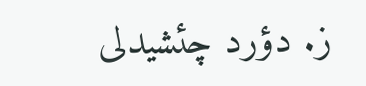ز. دؤرد چئشیدلى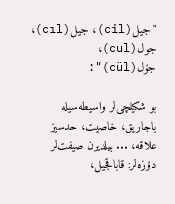"جیل(cil)، جیل(cıl)، جول(cul)، جۆل(cül)":

بو شکیلچی‌لر واسیطه‌سیله باجاریق، خاصیت، حدسیز علاقه، ... بیلدیرن صیفت‌لر دۆزه‌لر: قاباقجیل،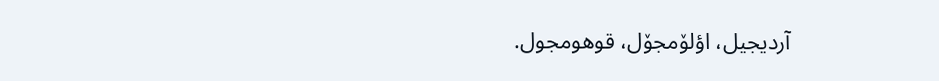آردیجیل، اؤلۆمجۆل، قوهومجول.